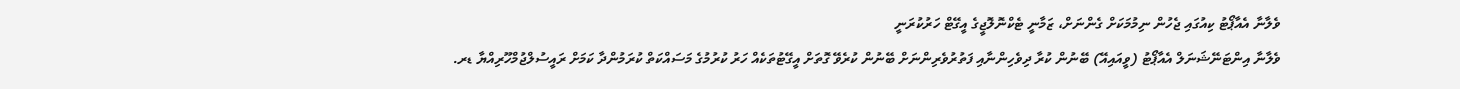ވެލާނާ އެއާޕޯޓު ކިއުގައި ޖެހުން ނިމުމަކަށް ގެންނަށް، ޒަމާނީ ޓެކްނޮލޮޖީގެ އީގޭޓް ހަރުކުރަނީ
ވެލާނާ އިންޓަނޭޝަނަލް އެއާޕޯޓު (ވީއައިއޭ) ބޭނުން ކުރާ ދިވެހިންނާއި ފަތުރުވެރިންނަށް ބޭނުން ކުރެވޭ ގޮތަށް އީގޭޓުތަކެއް ހަރު ކުރުމުގެ މަސައްކަތް ކުރަމުންދާ ކަމަށް ރައީސުލްޖުމްހޫރިއްޔާ ޑރ.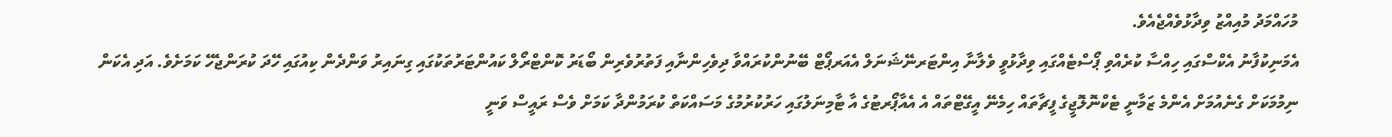މުހައްމަދު މުއިއްޒު ވިދާޅުވެއްޖެއެވެ.
އެމަނިކުފާނު އެކްސްގައި ހިއްސާ ކުރެއްވި ޕޯސްޓެއްގައި ވިދާޅުވީ ވެލާނާ އިންޓަރނޭޝަނަލް އެއަރޕޯޓް ބޭނުންކުރައްވާ ދިވެހިންނާއި ފަތުރުވެރިން ބޯޑަރު ކޮންޓްރޯލް ކައުންޓަރުތަކުގައި ގިނައިރު ވަންދެން ކިއުގައި ހޭދަ ކުރަންޖެހޭ ކަމަށެވެ. އަދި އެކަން ނިމުމަކަށް ގެނެއުމަށް އެންމެ ޒަމާނީ ޓެކްނޮލޮޖީގެ ފީޗާތައް ހިމެނޭ އީގޭޓްތައް އެ އެއާޕޯރޓުގެ އާ ޓާމިނަލުގައި ހަރުކުރުމުގެ މަސައްކަތް ކުރަމުންދާ ކަމަށް ވެސް ރައީސް ވަނީ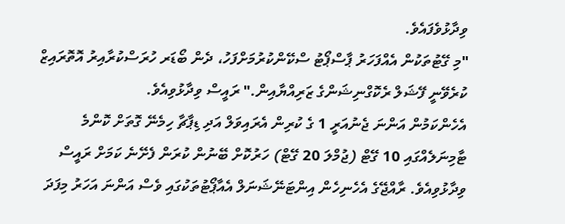ވިދާޅުވެފައެވެ.
"މި ގޭޓުތަކުން އެއްފަހަރު ޕާސްޕޯޓު ސްކޭންކުރުމަށްފަހު، ދެން ބޯޑަރ ހުރަސްކުރާއިރު އޮތޮރައިޒް ކުރެވޭނީ ފޭޝަލް ރެކޮގްނިޝަންގެ ޒަރިއްޔާއިން." ރައީސް ވިދާޅުވިއެވެ.
އެހެންކަމުން އަންނަ ޖެނުއަރީ 1 ގެ ކުރިން އެރައިވަލް އަދި ޑިޕާޗާ ހިމެނޭ ގޮތަށް ކޮންމެ ޓާމިނަލެއްގައި 10 ގޭޓް (ޖުމްލަ 20 ގޭޓް) ހަރުކޮށް ބޭނުން ކުރަން ފެށޭނެ ކަމަށް ރައީސް ވިދާޅުވިއެވެ. ރާއްޖޭގެ އެހެނިހެން އިންޓަނޭޝަނަލް އެއާޕޯޓުތަކުގައި ވެސް އަންނަ އަހަރު މިފަދަ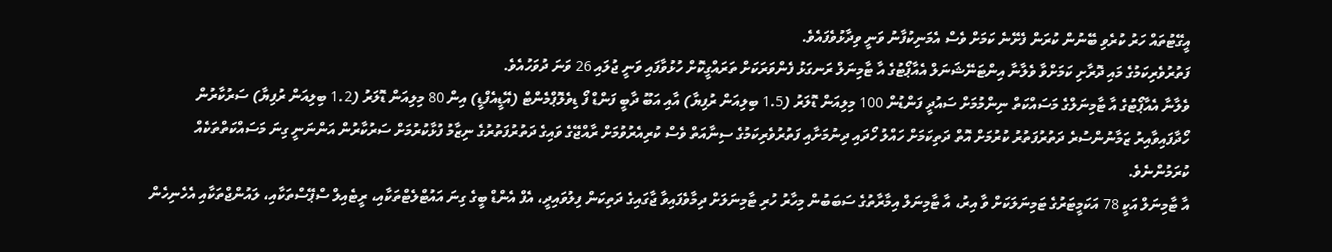އީގޭޓުތައް ހަރު ކުރެވި ބޭނުން ކުރަން ފެށޭނެ ކަމަށް ވެސް އެމަނިކުފާނު ވަނީ ވިދާޅުވެފައެވެ.
ފަތުރުވެރިކަމުގެ މައި ދޮރާށި ކަމަށްވާ ވެލާނާ އިންޓަނޭޝަނަލް އެއާޕޯޓުގެ އާ ޓާމިނަލް ރަނގަޅު ފެންވަރަކަށް ތަރައްގީކޮށް ހުޅުވާފައި ވަނީ ޖުލައި 26 ވަނަ ދުވަހުއެވެ.
ވެލާނާ އެއާޕޯޓުގެ އާ ޓާމިނަލްގެ މަސައްކަތް ނިންމުމަށް ސައުދީ ފަންޑުން 100 މިލިއަން ޑޮލަރު (1.5 ބިލިއަން ރުފިޔާ) އާއި އަބޫ ދާބީ ފަންޑް ފޯ ޑިވެލޮޕްމެންޓް (އޭޑީއެފްޑީ) އިން 80 މިލިއަން ޑޮލަރު (1.2 ބިލިއަން ރުފިޔާ) ސަރުކާރުން ހޯދާފައިވާއިރު ޒަމާނުންސުރެ ދަތުރުފަތުރު ކުރުމަށް އޮތް ދަތިކަމަށް ހައްލު ހޯދައި ދިނުމަށާއި ފަތުރުވެރިކަމުގެ ސިނާއަތް ވެސް ކުރިއެރުވުމަށް ރާއްޖޭގެ ވައިގެ ދަތުރުފަތުރުގެ ނިޒާމު ފުޅާކުރުމަށް ސަރުކާރުން އަންނަނީ ގިނަ މަސައްކަތްތަކެއް ކުރަމުންނެވެ.
އާ ޓާމިނަލް އަކީ 78 އަކަމީޓަރުގެ ޓަމިނަލަކަށް ވާ އިރު، އާ ޓާމިނަލް އިމާރާތުގެ ސަބަބުން މިހާރު ހުރި ޓާމިނަލަށް ދިމާވެފައިވާ ޖާގައިގެ ދަތިކަން ފިލުވައިދީ، އެފް އެންޑް ބީގެ ގިނަ އައުޓްލެޓްތަކާއި، ރީޓެއިލް ސްޕޭސްތަކާއި، ލައުންޖްތަކާއި އެހެނިހެން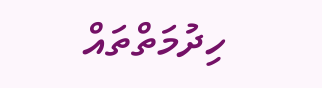ހިދުމަތްތައް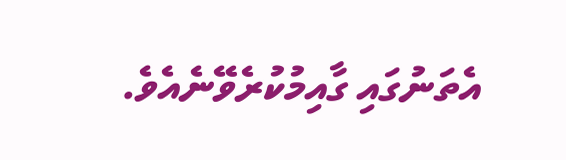އެތަނުގައި ގާއިމުކުރެވޭނެއެވެ.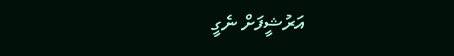އަރުޝީފަށް ނެގީ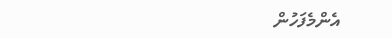އެންމެފަހުން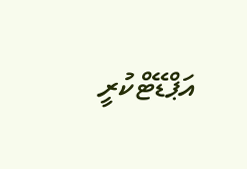އަޕްޑޭޓްކުރީ